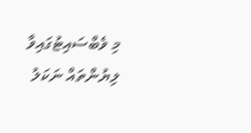މި ވެބްސައިޓުގައިވާ ލިޔުންތައް ނަކަލު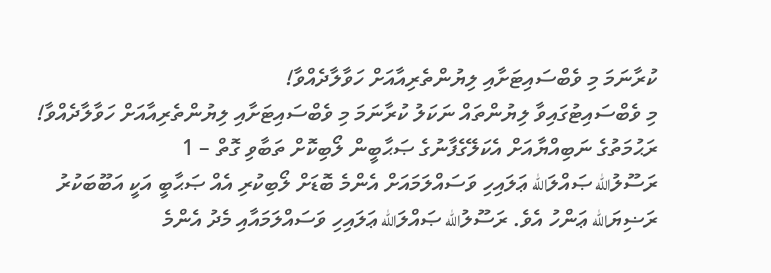ކުރާނަމަ މި ވެބްސައިޓަށާއި ލިޔުންތެރިއާއަށް ހަވާލާދެއްވާ!
މި ވެބްސައިޓުގައިވާ ލިޔުންތައް ނަކަލު ކުރާނަމަ މި ވެބްސައިޓަށާއި ލިޔުންތެރިއާއަށް ހަވާލާދެއްވާ!
ރަޙުމަތުގެ ނަބިއްޔާއަށް އެކަލޭގެފާނުގެ ޞަޙާބީން ލޯބިކޮށް ތަބާވި ގޮތް – 1
ރަސޫލުالله ޞައްލަالله ޢަލައިހި ވަސައްލަމައަށް އެންމެ ބޮޑަށް ލޯބިކުރި އެއް ޞަޙާބީ އަކީ އަބޫބަކުރު ރަޟިޔަالله ޢަންހު އެވެ. ރަސޫލުالله ޞައްލަالله ޢަލައިހި ވަސައްލަމައާއި މެދު އެންމެ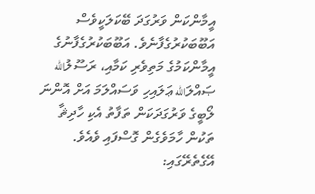އީމާންކަން ވަރުގަދަ ބޭކަލަކީވެސް އަބޫބަކުރުގެފާނެވެ. އަބޫބަކުރުގެފާނުގެ އީމާންކަމުގެ މަތިވެރި ކަމާއި، ރަސޫލުالله ޞައްލަالله ޢަލައިހި ވަސައްލަމަ އަށް އޮންނަ ލޯބީގެ ވަރުގަދަކަން ތަފާތު އެކި ހާދިޘާ ތަކުން ހާމަވެގެން ގޮސްފައި ވެއެވެ.
އޭގެތެރޭގައި: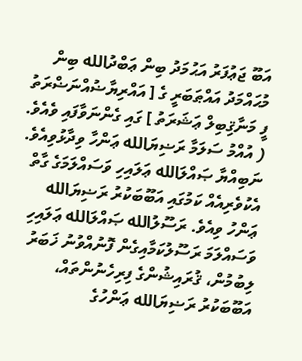އަބޫ ޖަޢުފަރު އަޙުމަދު ބިން ޢަބްދުالله ބިން މުޙައްމަދު އައްޠަބަރީ ގެ [ އައްރިޔާޟުއްނަޟްރަތު ފީ މަނާޤިބިލް ޢަޝަރަތު ] ގައި ގެންނަވާފައި ވެއެވެ. ( އުއްމު ސަލަމާ ރަޟިޔަالله ޢަންހާ ވިދާޅުވިއެވެ. ނަބިއްޔާ ޞައްލަالله ޢަލައިހި ވަސައްލަމަގެ ގާތް އެކުވެރިއެއް ކަމުގައި އަބޫބަކުރު ރަޟިޔަالله ޢަންހު ވިއެވެ. ރަސޫލުالله ޞައްލަالله ޢަލައިހި ވަސައްލަމަ ރަސޫލުކަމާއިގެން ފޮނުއްވުނު ޚަބަރު ލިބުމުން، ޤުރައިޝުންގެ ފިރިހެނުންތައް، އަބޫބަކުރު ރަޟިޔަالله ޢަންހުގެ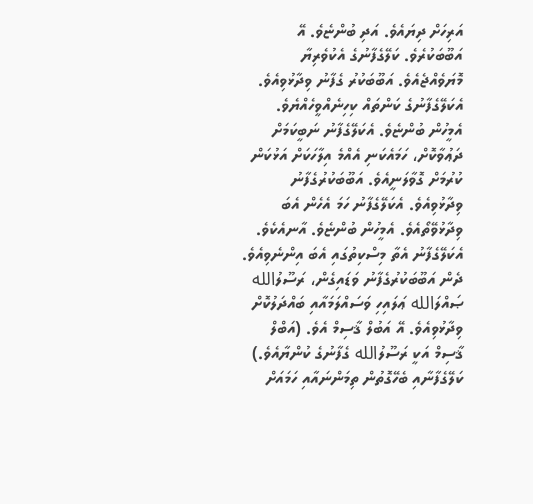އަރިހަށް ދިޔައެވެ. އަދި ބުންޏެވެ. އޭ އަބޫބަކުރެވެ. ކަލޭގެފާނުގެ އެކުވެރިޔާ މޮޔަވެއްޖެއެވެ. އަބޫބަކުރު ގެފާނު ވިދާޅުވިއެވެ. އެކަލޭގެފާނުގެ ކަންތައް ކިހިނެއްވީހެއްޔެވެ. އެމީހުން ބުންޏެވެ. އެކަލޭގެފާނު ނަބީކަމަށް ދަޢުވާކޮށް، ހަމައެކަނި އެއްމެ އިލާހަކަށް އަޅުކަން ކުރުމަށް ގޮވާލަނީއެވެ. އަބޫބަކުރުގެފާނު ވިދާޅުވިއެވެ. އެކަލޭގެފާނު ހަމަ އެހެން އެބަ ވިދާޅުވޭތޯއެވެ. އެމީހުން ބުންޏެވެ. އާނއެކެވެ. އެކަލޭގެފާނު އެތާ މިސްކިތުގައި އެބަ އިންނެވިއެވެ. ދެން އަބޫބަކުރުގެފާނު ވަޑައިގެން، ރަސޫލުالله ޞައްލަالله ޢަލައިހި ވަސައްލަމައާއި ބައްދަލުކޮށް ވިދާޅުވިއެވެ. އޭ އަބުލް ޤާސިމް އެވެ. (އަބްލް ޤާސިމް އަކީ ރަސޫލުالله ގެފާނުގެ ކުންޔާއެވެ.) ކަލޭގެފާނާއި ބެހޭގޮތުން ތިމަންނައާއި ހަމައަށް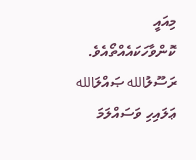މިއައީ ކޮންވާހަކައެއްތޯއެވެ. ރަސޫލުالله ޞައްލަالله ޢަލައިހި ވަސައްލަމަ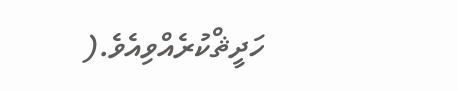ހަދީޘްކުރެއްވިއެވެ.(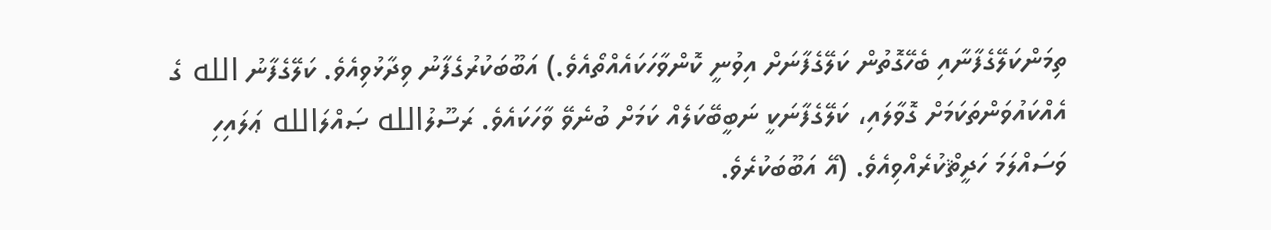ތިމަންކަލޭގެފާނާއި ބެހޭގޮތުން ކަލޭގެފާނަށް އިވުނީ ކޮންވާހަކައެއްތޯއެވެ.) އަބޫބަކުރުގެފާނު ވިދާޅުވިއެވެ. ކަލޭގެފާނު الله ގެ އެއްކައުވަންތަކަމަށް ގޮވާލައި، ކަލޭގެފާނަކީ ނަބީބޭކަލެއް ކަމަށް ބުނެވޭ ވާހަކައެވެ. ރަސޫލުالله ޞައްލަالله ޢަލައިހި ވަސައްލަމަ ހަދީޘްކުރެއްވިއެވެ. (އޭ އަބޫބަކުރެވެ.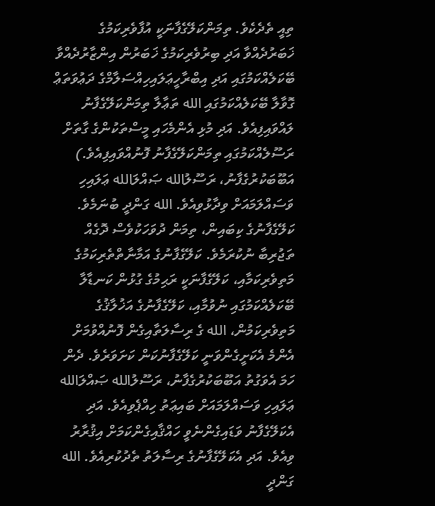ތިއީ ތެދެކެވެ. ތިމަންކަލޭގެފާނަކީ އުފާވެރިކަމުގެ ޚަބަރުދެއްވާ އަދި ބިރުވެރިކަމުގެ ޚަބަރުން އިންޒާރުދެއްވާ ބޭކަލެއްކަމުގައި އަދި އިބްރާހީޢަލައިހިއްސަލާމްގެ ދަޢުވަތަޢް ގޮވާލާ ބޭކަލެއްކަމުގައި الله ތަޢާލާ ތިމަންކަލޭގެފާނު ލައްވައިފިއެވެ. އަދި މުޅި އެންމެހައި މީސްތަކުންގެ ގާތަށް ރަސޫލެއްކަމުގައި ތިމަންކަލޭގެފާނު ފޮނުއްވައިފިއެވެ.) އަބޫބަކުރުގެފާނު، ރަސޫލުالله ޞައްލަالله ޢަލައިހި ވަސައްލަމައަށް ވިދާޅުވިއެވެ. الله ގަންދީ ބުނަމެވެ. ކަލޭގެފާނުގެ ކިބައިން، ތިމަން ދުވަހަކުވެސް ދޮގެއް ތަޖުރިބާ ނުކުރަމެވެ. ކަލޭގެފާނުގެ އަމާނާތްތެރިކަމުގެ މަތިވެރިކަމާއި، ކަލޭގެފާނަކީ ރަޙިމުގެ ގުޅުން ކަނޑާލާ ބޭކަލެއްކަމުގައި ނުވުމާއި، ކަލޭގެފާނުގެ އަޚުލާޤުގެ މަތިވެރިކަމުން، الله ގެ ރިސާލަތާއިގެން ފޮނުއްވުމަށް އެންމެ އެކަށީގެންވަނީ ކަލޭގެފާނުކަން ކަށަވަރެވެ. ދެން ހަމަ އެވަގުތު އަބޫބަކުރުގެފާނު، ރަސޫލުالله ޞައްލަالله ޢަލައިހި ވަސައްލަމައަށް ބައިޢަތު ހިއްޕެވިއެވެ. އަދި އެކަލޭގެފާނު ވަޑައިގެންނެވީ ހައްޤާއިގެންކަމަށް އިޤުރާރު ވިއެވެ. އަދި އެކަލޭގެފާނުގެ ރިސާލަތު ތެދުކުރިއެވެ. الله ގަންދީ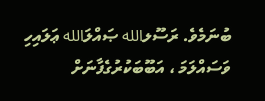ބުނަމެވެ. ރަސޫލالله ޞައްލަالله ޢަލައިހި ވަސައްލަމަ ، އަބޫބަކުރުގެފާނަށް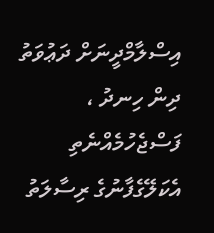އިސްލާމްދީނަށް ދަޢުވަތު ދިން ހިނދު ، ފަސްޖެހުމެއްނެތި އެކަލޭގެފާނުގެ ރިސާލަތު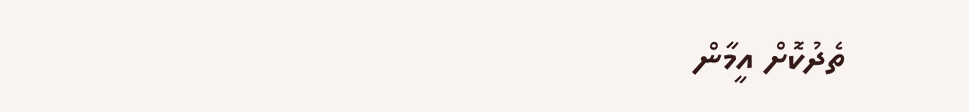ތެދުކޮށް އީމާން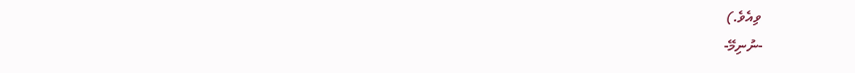ވިއެވެ.)
-ނުނިމޭ-